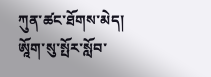ཀུན་ཚང་ཐོགས་མེད། ཨཱོག་སུ་སྤོར་སློབ་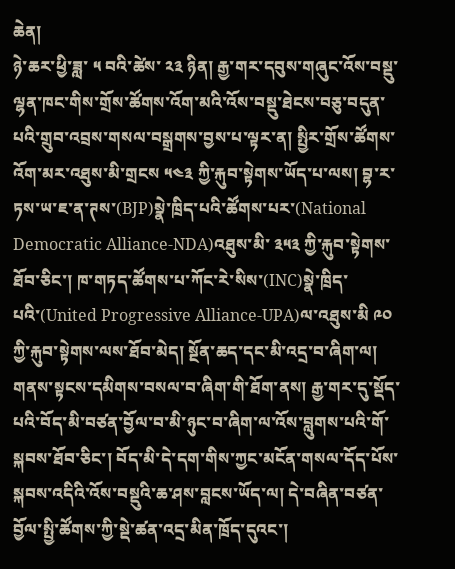ཆེན།
ཉེ་ཆར་ཕྱི་ཟླ་ ༥ བའི་ཚེས་ ༢༣ ཉིན། རྒྱ་གར་དབུས་གཞུང་འོས་བསྡུ་ལྷན་ཁང་གིས་གྲོས་ཚོགས་འོག་མའི་འོས་བསྡུ་ཐེངས་བཅུ་བདུན་པའི་གྲུབ་འབྲས་གསལ་བསྒྲགས་བྱས་པ་ལྟར་ན། སྤྱིར་གྲོས་ཚོགས་འོག་མར་འཐུས་མི་གྲངས ༥༤༣ ཀྱི་རྐུབ་སྟེགས་ཡོད་པ་ལས། བྷ་ར་ཏས་ཡ་ཇ་ན་ཊས་(BJP)སྣེ་ཁྲིད་པའི་ཚོགས་པར་(National Democratic Alliance-NDA)འཐུས་མི་ ༣༥༣ ཀྱི་རྐུབ་སྟེགས་ཐོབ་ཅིང་། ཁ་གཏད་ཚོགས་པ་ཀོང་རེ་སིས་(INC)སྣེ་ཁྲིད་པའི་(United Progressive Alliance-UPA)ལ་འཐུས་མི ༩༠ ཀྱི་རྐུབ་སྟེགས་ལས་ཐོབ་མེད། སྔོན་ཆད་དང་མི་འདྲ་བ་ཞིག་ལ། གནས་སྟངས་དམིགས་བསལ་བ་ཞིག་གི་ཐོག་ནས། རྒྱ་གར་དུ་སྡོད་པའི་བོད་མི་བཙན་བྱོལ་བ་མི་ཉུང་བ་ཞིག་ལ་འོས་བླུགས་པའི་གོ་སྐབས་ཐོབ་ཅིང་། བོད་མི་དེ་དག་གིས་ཀྱང་མངོན་གསལ་དོད་པོས་སྐབས་འདིའི་འོས་བསྡུའི་ཆ་ཤས་བླངས་ཡོད་ལ། དེ་བཞིན་བཙན་བྱོལ་སྤྱི་ཚོགས་ཀྱི་སྡེ་ཚན་འདྲ་མིན་ཁྲོད་དུའང་།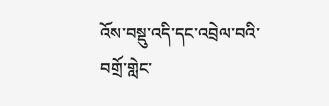འོས་བསྡུ་འདི་དང་འབྲེལ་བའི་བགྲོ་གླེང་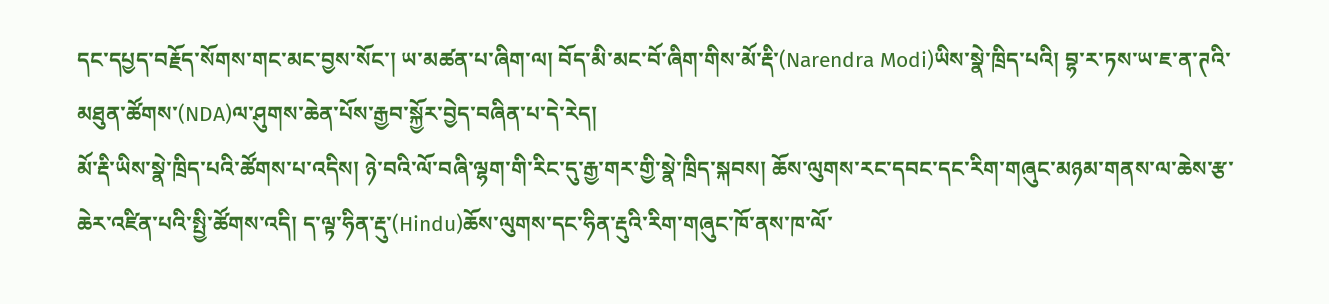དང་དཔྱད་བརྗོད་སོགས་གང་མང་བྱས་སོང་། ཡ་མཚན་པ་ཞིག་ལ། བོད་མི་མང་བོ་ཞིག་གིས་མོ་རྡི་(Narendra Modi)ཡིས་སྣེ་ཁྲིད་པའི། བྷ་ར་ཏས་ཡ་ཇ་ན་ཊའི་མཐུན་ཚོགས་(NDA)ལ་ཤུགས་ཆེན་པོས་རྒྱབ་སྐྱོར་བྱེད་བཞིན་པ་དེ་རེད།
མོ་རྡི་ཡིས་སྣེ་ཁྲིད་པའི་ཚོགས་པ་འདིས། ཉེ་བའི་ལོ་བཞི་ལྷག་གི་རིང་དུ་རྒྱ་གར་གྱི་སྣེ་ཁྲིད་སྐབས། ཆོས་ལུགས་རང་དབང་དང་རིག་གཞུང་མཉམ་གནས་ལ་ཆེས་རྩ་ཆེར་འཛིན་པའི་སྤྱི་ཚོགས་འདི། ད་ལྟ་ཧིན་རྡུ་(Hindu)ཆོས་ལུགས་དང་ཧིན་རྡུའི་རིག་གཞུང་ཁོ་ནས་ཁ་ལོ་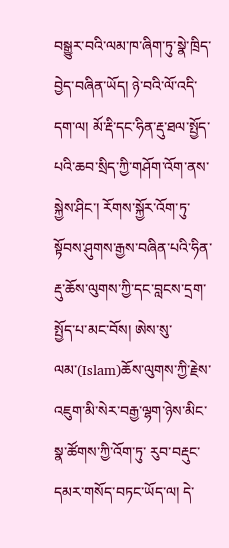བསྒྱུར་བའི་ལམ་ཁ་ཞིག་ཏུ་སྣེ་ཁྲིད་བྱེད་བཞིན་ཡོད། ཉེ་བའི་ལོ་འདི་དག་ལ། མོ་རྡི་དང་ཧིན་རྡུ་ཐལ་སྤྱོད་པའི་ཆབ་སྲིད་ཀྱི་གཤོག་འོག་ནས་སྐྱེས་ཤིང་། རོགས་སྐྱོར་འོག་ཏུ་སྟོབས་ཤུགས་རྒྱས་བཞིན་པའི་ཧིན་རྡུ་ཆོས་ལུགས་ཀྱི་དང་བླངས་དྲག་སྤྱོད་པ་མང་བོས། ཨེས་སུ་ལམ་(Islam)ཆོས་ལུགས་ཀྱི་རྗེས་འཇུག་མི་སེར་བརྒྱ་ལྷག་ཉེས་མིང་སྣ་ཚོགས་ཀྱི་འོག་ཏུ་ རུབ་བརྡུང་དམར་གསོད་བཏང་ཡོད་ལ། དེ་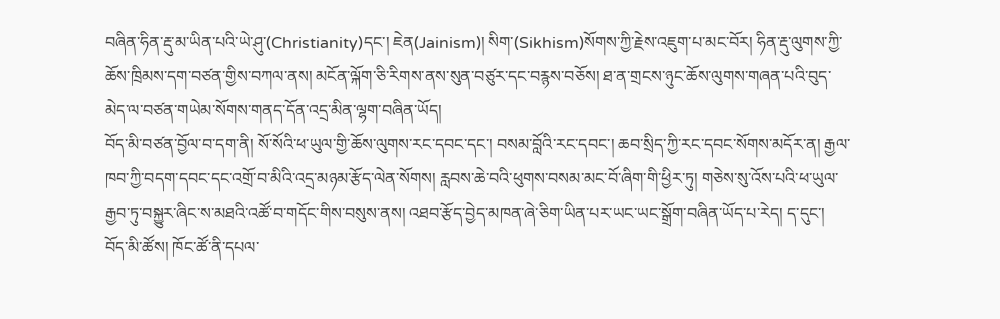བཞིན་ཧིན་རྡུ་མ་ཡིན་པའི་ཡེ་ཤུ་(Christianity)དང་། ཇེན(Jainism)། སིག་(Sikhism)སོགས་ཀྱི་རྗེས་འཇུག་པ་མང་བོར། ཧིན་རྡུ་ལུགས་ཀྱི་ཆོས་ཁྲིམས་དག་བཙན་གྱིས་བཀལ་ནས། མངོན་ལྐོག་ཅི་རིགས་ནས་སུན་བཙུར་དང་བརྙས་བཅོས། ཐ་ན་གྲངས་ཉུང་ཆོས་ལུགས་གཞན་པའི་བུད་མེད་ལ་བཙན་གཡེམ་སོགས་གནད་དོན་འདྲ་མིན་ལྷག་བཞིན་ཡོད།
བོད་མི་བཙན་བྱོལ་བ་དག་ནི། སོ་སོའི་ཕ་ཡུལ་གྱི་ཆོས་ལུགས་རང་དབང་དང་། བསམ་བློའི་རང་དབང་། ཆབ་སྲིད་ཀྱི་རང་དབང་སོགས་མདོར་ན། རྒྱལ་ཁབ་ཀྱི་བདག་དབང་དང་འགྲོ་བ་མིའི་འདྲ་མཉམ་རྩོད་ལེན་སོགས། རླབས་ཆེ་བའི་ཕུགས་བསམ་མང་བོ་ཞིག་གི་ཕྱིར་ཏུ། གཅེས་སུ་འོས་པའི་ཕ་ཡུལ་རྒྱབ་ཏུ་བསྐྱུར་ཞིང་ས་མཐའི་འཚོ་བ་གདོང་གིས་བསུས་ནས། འཐབ་རྩོད་བྱེད་མཁན་ཞེ་ཅིག་ཡིན་པར་ཡང་ཡང་སྒྲོག་བཞིན་ཡོད་པ་རེད། ད་དུང་། བོད་མི་ཚོས། ཁོང་ཚོ་ནི་དཔལ་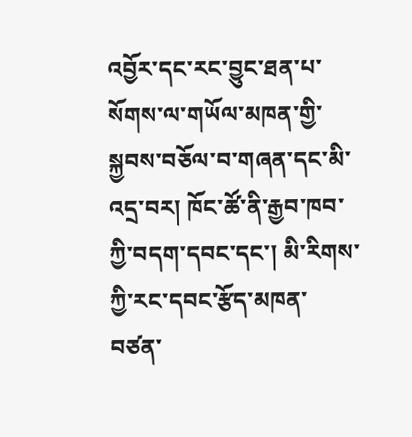འབྱོར་དང་རང་བྱུང་ཐན་པ་སོགས་ལ་གཡོལ་མཁན་གྱི་སྐྱབས་བཅོལ་བ་གཞན་དང་མི་འདྲ་བར། ཁོང་ཚོ་ནི་རྒྱབ་ཁབ་ཀྱི་བདག་དབང་དང་། མི་རིགས་ཀྱི་རང་དབང་རྩོད་མཁན་བཙན་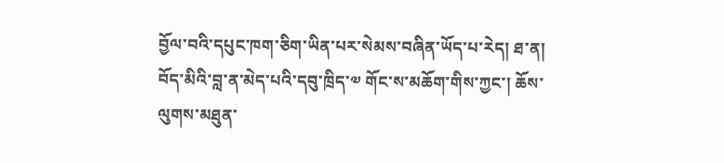བྱོལ་བའི་དཔུང་ཁག་ཅིག་ཡིན་པར་སེམས་བཞིན་ཡོད་པ་རེད། ཐ་ན། བོད་མིའི་བླ་ན་མེད་པའི་དབུ་ཁྲིད་༧ གོང་ས་མཆོག་གིས་ཀྱང་། ཆོས་ལུགས་མཐུན་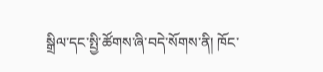སྒྲིལ་དང་སྤྱི་ཚོགས་ཞི་བདེ་སོགས་ནི། ཁོང་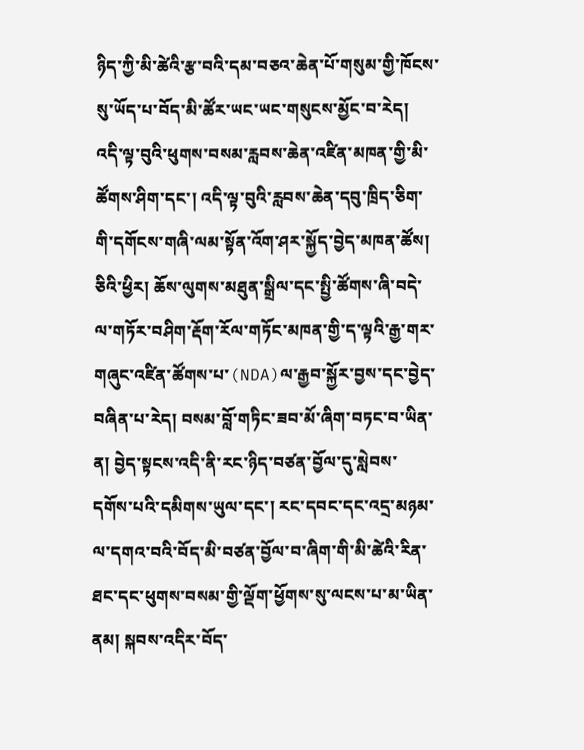ཉིད་ཀྱི་མི་ཚེའི་རྩ་བའི་དམ་བཅའ་ཆེན་པོ་གསུམ་གྱི་ཁོངས་སུ་ཡོད་པ་བོད་མི་ཚོར་ཡང་ཡང་གསུངས་མྱོང་བ་རེད།
འདི་ལྟ་བུའི་ཕུགས་བསམ་རླབས་ཆེན་འཛིན་མཁན་གྱི་མི་ཚོགས་ཤིག་དང་། འདི་ལྟ་བུའི་རླབས་ཆེན་དབུ་ཁྲིད་ཅིག་གི་དགོངས་གཞི་ལམ་སྟོན་འོག་ཤར་སྐྱོད་བྱེད་མཁན་ཚོས། ཅིའི་ཕྱིར། ཆོས་ལུགས་མཐུན་སྒྲིལ་དང་སྤྱི་ཚོགས་ཞི་བདེ་ལ་གཏོར་བཤིག་རྡོག་རོལ་གཏོང་མཁན་གྱི་ད་ལྟའི་རྒྱ་གར་གཞུང་འཛིན་ཚོགས་པ་(NDA)ལ་རྒྱབ་སྐྱོར་བྱས་དང་བྱེད་བཞིན་པ་རེད། བསམ་བློ་གཏིང་ཟབ་མོ་ཞིག་བཏང་བ་ཡིན་ན། བྱེད་སྟངས་འདི་ནི་རང་ཉིད་བཙན་བྱོལ་དུ་སླེབས་དགོས་པའི་དམིགས་ཡུལ་དང་། རང་དབང་དང་འདྲ་མཉམ་ལ་དགའ་བའི་བོད་མི་བཙན་བྱོལ་བ་ཞིག་གི་མི་ཚེའི་རིན་ཐང་དང་ཕུགས་བསམ་གྱི་ལྡོག་ཕྱོགས་སུ་ལངས་པ་མ་ཡིན་ནམ། སྐབས་འདིར་བོད་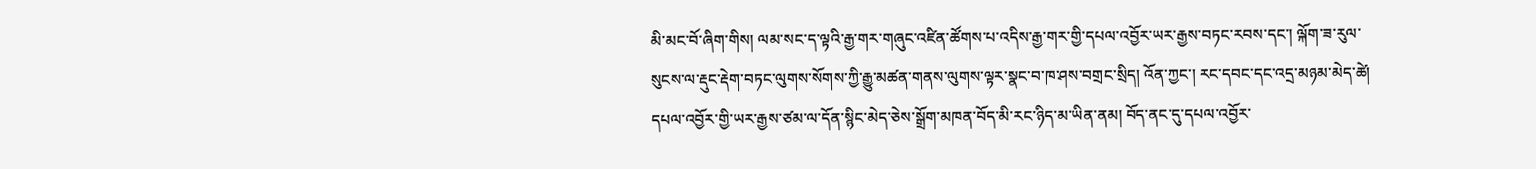མི་མང་བོ་ཞིག་གིས། ལམ་སང་ད་ལྟའི་རྒྱ་གར་གཞུང་འཛིན་ཚོགས་པ་འདིས་རྒྱ་གར་གྱི་དཔལ་འབྱོར་ཡར་རྒྱས་བཏང་རབས་དང་། ལྐོག་ཟ་རུལ་སུངས་ལ་རྡུང་རྡེག་བཏང་ལུགས་སོགས་ཀྱི་རྒྱུ་མཚན་གནས་ལུགས་ལྟར་སྣང་བ་ཁ་ཤས་བགྲང་སྲིད། འོན་ཀྱང་། རང་དབང་དང་འདྲ་མཉམ་མེད་ཚེ། དཔལ་འབྱོར་གྱི་ཡར་རྒྱས་ཙམ་ལ་དོན་སྙིང་མེད་ཅེས་སྒྲོག་མཁན་བོད་མི་རང་ཉིད་མ་ཡིན་ནམ། བོད་ནང་དུ་དཔལ་འབྱོར་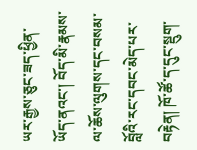ཡར་རྒྱས་ཅུང་ཟད་ཕྱིན་ཡོད་ནའང་། བོད་མི་རྣམས་ལ་ཆོས་ལུགས་དང་བསམ་བློའི་རང་དབང་མེད་པར་བརྟེན། ཁོ་ཚོ་ད་དུང་སྡུག་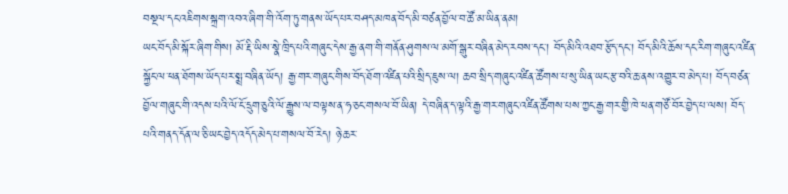བསྔལ་དང་འཇིགས་སྐྲག་འབའ་ཞིག་གི་འོག་ཏུ་གནས་ཡོད་པར་བཤད་མཁན་བོད་མི་བཙན་བྱོལ་བ་ཚོ་མ་ཡིན་ནམ།
ཡང་བོད་མི་སྐོར་ཞིག་གིས། མོ་རྡི་ཡིས་སྣེ་ཁྲིད་པའི་གཞུང་དེས་རྒྱ་ནག་གི་གནོན་ཤུགས་ལ་མགོ་སྒུར་བཞིན་མེད་རབས་དང་། བོད་མིའི་འཐབ་རྩོད་དང་། བོད་མིའི་ཆོས་དང་རིག་གཞུང་འཛིན་སྐྱོང་ལ་ཕན་ཐོགས་ཡོད་པར་སྨྲ་བཞིན་ཡོད། རྒྱ་གར་གཞུང་གིས་བོད་ཐོག་འཛིན་པའི་སྲིད་ཇུས་ལ། ཆབ་སྲིད་གཞུང་འཛིན་ཚོགས་པ་སུ་ཡིན་ཡང་རྩ་བའི་ཆ་ནས་འགྱུར་བ་མེད་པ། བོད་བཙན་བྱོལ་གཞུང་གི་འདས་པའི་ལོ་ངོ་དྲུག་ཅུའི་ལོ་རྒྱུས་ལ་བལྟས་ན་ཧ་ཅང་གསལ་བོ་ཡིན། དེ་བཞིན་ད་ལྟའི་རྒྱ་གར་གཞུང་འཛིན་ཚོགས་པས་ཀྱང་རྒྱ་གར་གྱི་ཁེ་ཕན་གཙོ་བོར་བྱེད་པ་ལས། བོད་པའི་གནད་དོན་ལ་ཅི་ཡང་བྱེད་འདོད་མེད་པ་གསལ་བོ་རེད། ཉེ་ཆར་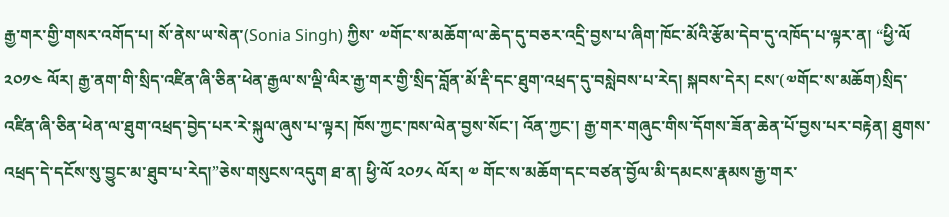རྒྱ་གར་གྱི་གསར་འགོད་པ། སོ་ནེས་ཡ་སེན་(Sonia Singh) ཀྱིས་ ༧གོང་ས་མཆོག་ལ་ཆེད་དུ་བཅར་འདྲི་བྱས་པ་ཞིག་ཁོང་མོའི་རྩོམ་དེབ་དུ་འཁོད་པ་ལྟར་ན། “ཕྱི་ལོ ༢༠༡༤ ལོར། རྒྱ་ནག་གི་སྲིད་འཛིན་ཞི་ཅིན་ཕེན་རྒྱལ་ས་ལྡི་ལིར་རྒྱ་གར་གྱི་སྲིད་བློན་མོ་རྡི་དང་ཐུག་འཕྲད་དུ་བསླེབས་པ་རེད། སྐབས་དེར། ངས་(༧གོང་ས་མཆོག)སྲིད་འཛིན་ཞི་ཅིན་ཕེན་ལ་ཐུག་འཕྲད་བྱེད་པར་རེ་སྐུལ་ཞུས་པ་ལྟར། ཁོས་ཀྱང་ཁས་ལེན་བྱས་སོང་། འོན་ཀྱང་། རྒྱ་གར་གཞུང་གིས་དོགས་ཟོན་ཆེན་པོ་བྱས་པར་བརྟེན། ཐུགས་འཕྲད་དེ་དངོས་སུ་བྱུང་མ་ཐུབ་པ་རེད།”ཅེས་གསུངས་འདུག ཐ་ན། ཕྱི་ལོ ༢༠༡༨ ལོར། ༧ གོང་ས་མཆོག་དང་བཙན་བྱོལ་མི་དམངས་རྣམས་རྒྱ་གར་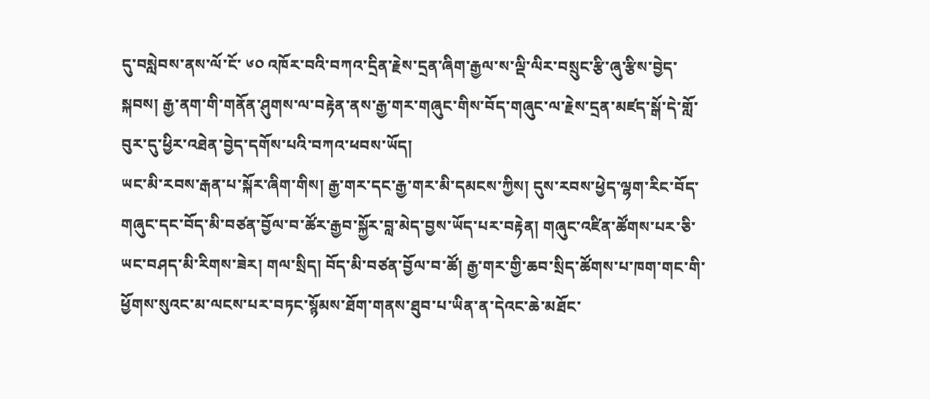དུ་བསླེབས་ནས་ལོ་ངོ་ ༦༠ འཁོར་བའི་བཀའ་དྲིན་རྗེས་དྲན་ཞིག་རྒྱལ་ས་ལྡི་ལིར་བསྲུང་རྩི་ཞུ་རྩིས་བྱེད་སྐབས། རྒྱ་ནག་གི་གནོན་ཤུགས་ལ་བརྟེན་ནས་རྒྱ་གར་གཞུང་གིས་བོད་གཞུང་ལ་རྗེས་དྲན་མཛད་སྒོ་དེ་གློ་བུར་དུ་ཕྱིར་འཐེན་བྱེད་དགོས་པའི་བཀའ་ཕབས་ཡོད།
ཡང་མི་རབས་རྒན་པ་སྐོར་ཞིག་གིས། རྒྱ་གར་དང་རྒྱ་གར་མི་དམངས་ཀྱིས། དུས་རབས་ཕྱེད་ལྷག་རིང་བོད་གཞུང་དང་བོད་མི་བཙན་བྱོལ་བ་ཚོར་རྒྱབ་སྐྱོར་བླ་མེད་བྱས་ཡོད་པར་བརྟེན། གཞུང་འཛིན་ཚོགས་པར་ཅི་ཡང་བཤད་མི་རིགས་ཟེར། གལ་སྲིད། བོད་མི་བཙན་བྱོལ་བ་ཚོ། རྒྱ་གར་གྱི་ཆབ་སྲིད་ཚོགས་པ་ཁག་གང་གི་ཕྱོགས་སུའང་མ་ལངས་པར་བཏང་སྙོམས་ཐོག་གནས་ཐུབ་པ་ཡིན་ན་དེའང་ཆེ་མཐོང་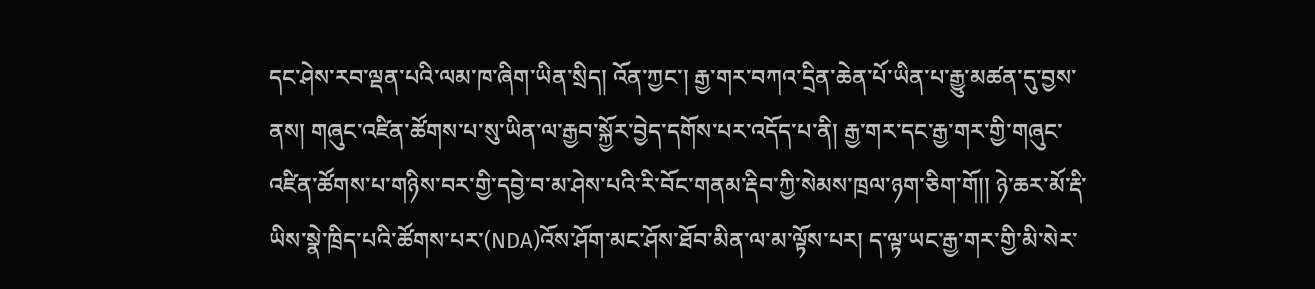དང་ཤེས་རབ་ལྡན་པའི་ལམ་ཁ་ཞིག་ཡིན་སྲིད། འོན་ཀྱང་། རྒྱ་གར་བཀའ་དྲིན་ཆེན་པོ་ཡིན་པ་རྒྱུ་མཚན་དུ་བྱས་ནས། གཞུང་འཛིན་ཚོགས་པ་སུ་ཡིན་ལ་རྒྱབ་སྐྱོར་བྱེད་དགོས་པར་འདོད་པ་ནི། རྒྱ་གར་དང་རྒྱ་གར་གྱི་གཞུང་འཛིན་ཚོགས་པ་གཉིས་བར་གྱི་དབྱེ་བ་མ་ཤེས་པའི་རི་བོང་གནམ་རྡིབ་ཀྱི་སེམས་ཁྲལ་ཉག་ཅིག་གོ།། ཉེ་ཆར་མོ་རྡི་ཡིས་སྣེ་ཁྲིད་པའི་ཚོགས་པར་(NDA)འོས་ཤོག་མང་ཤོས་ཐོབ་མིན་ལ་མ་ལྟོས་པར། ད་ལྟ་ཡང་རྒྱ་གར་གྱི་མི་སེར་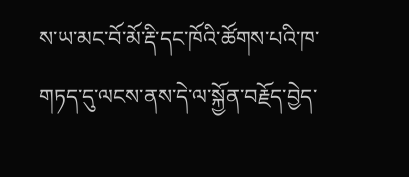ས་ཡ་མང་བོ་མོ་རྡི་དང་ཁོའི་ཚོགས་པའི་ཁ་གཏད་དུ་ལངས་ནས་དེ་ལ་སྐྱོན་བརྗོད་བྱེད་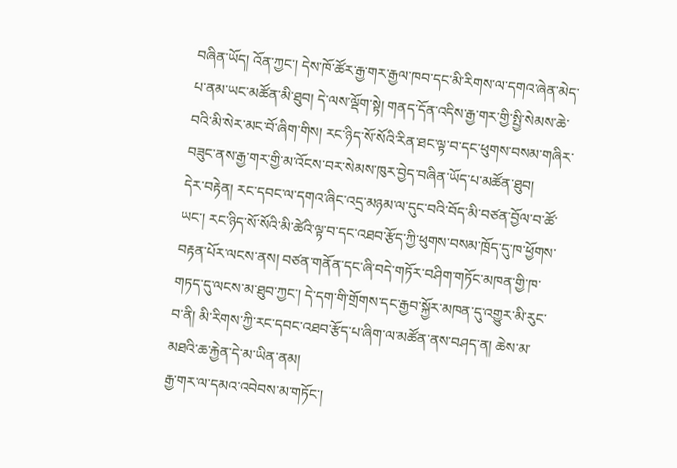བཞིན་ཡོད། འོན་ཀྱང་། དེས་ཁོ་ཚོར་རྒྱ་གར་རྒྱལ་ཁབ་དང་མི་རིགས་ལ་དགའ་ཞེན་མེད་པ་ནམ་ཡང་མཚོན་མི་ཐུབ། དེ་ལས་ལྡོག་སྟེ། གནད་དོན་འདིས་རྒྱ་གར་གྱི་སྤྱི་སེམས་ཆེ་བའི་མི་སེར་མང་བོ་ཞིག་གིས། རང་ཉིད་སོ་སོའི་རིན་ཐང་ལྟ་བ་དང་ཕུགས་བསམ་གཞིར་བཟུང་ནས་རྒྱ་གར་གྱི་མ་འོངས་བར་སེམས་ཁུར་བྱེད་བཞིན་ཡོད་པ་མཚོན་ཐུབ།
དེར་བརྟེན། རང་དབང་ལ་དགའ་ཞིང་འདྲ་མཉམ་ལ་དུང་བའི་བོད་མི་བཙན་བྱོལ་བ་ཚོ་ཡང་། རང་ཉིད་སོ་སོའི་མི་ཚེའི་ལྟ་བ་དང་འཐབ་རྩོད་ཀྱི་ཕུགས་བསམ་ཁྲོད་དུ་ཁ་ཕྱོགས་བརྟན་པོར་ལངས་ནས། བཙན་གནོན་དང་ཞི་བདེ་གཏོར་བཤིག་གཏོང་མཁན་གྱི་ཁ་གཏད་དུ་ལངས་མ་ཐུབ་ཀྱང་། དེ་དག་གི་གྲོགས་དང་རྒྱབ་སྐྱོར་མཁན་དུ་འགྱུར་མི་རུང་བ་ནི། མི་རིགས་ཀྱི་རང་དབང་འཐབ་རྩོད་པ་ཞིག་ལ་མཚོན་ནས་བཤད་ན། ཆེས་མ་མཐའི་ཆ་རྐྱེན་དེ་མ་ཡིན་ནམ།
རྒྱ་གར་ལ་དམའ་འབེབས་མ་གཏོང་།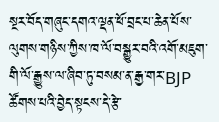སྔར་བོད་གཞུང་དགའ་ལྡན་ཕོ་བྲང་པ་ཆེན་པོས་ལུགས་གཉིས་ཀྱིས་ཁ་ལོ་བསྒྱུར་བའི་འགོ་མཇུག་གི་ལོ་རྒྱུས་ལ་ཞིབ་ཏུ་བསམ་ན་རྒྱ་གར་BJP ཚོགས་པའི་བྱེད་སྟངས་དེ་རྩེ་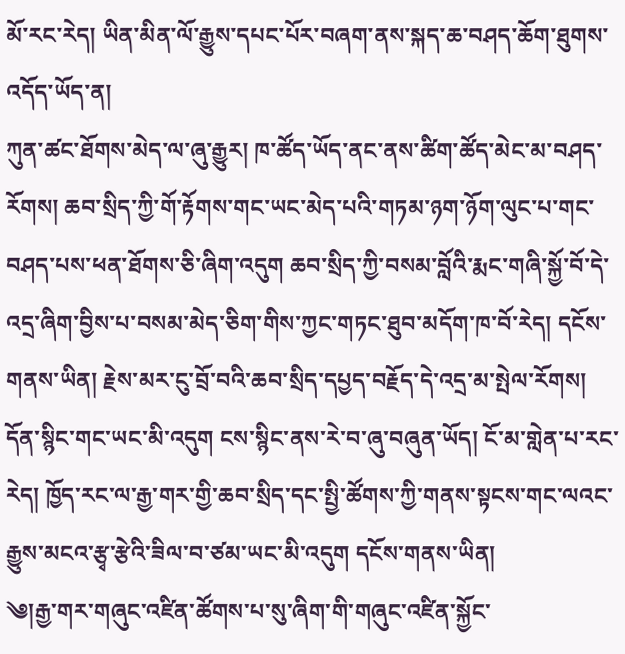མོ་རང་རེད། ཡིན་མིན་ལོ་རྒྱུས་དཔང་པོར་བཞག་ནས་སྐད་ཆ་བཤད་ཆོག་ཐུགས་འདོད་ཡོད་ན།
ཀུན་ཚང་ཐོགས་མེད་ལ་ཞུ་རྒྱུར། ཁ་ཚོད་ཡོད་ནང་ནས་ཚིག་ཚོད་མེང་མ་བཤད་རོགས། ཆབ་སྲིད་ཀྱི་གོ་རྟོགས་གང་ཡང་མེད་པའི་གཏམ་ཉག་ཉོག་ལུང་པ་གང་བཤད་པས་ཕན་ཐོགས་ཅི་ཞིག་འདུག ཆབ་སྲིད་ཀྱི་བསམ་བློའི་རྨང་གཞི་སྐྱོ་བོ་དེ་འདྲ་ཞིག་བྱིས་པ་བསམ་མེད་ཅིག་གིས་ཀྱང་གཏང་ཐུབ་མདོག་ཁ་བོ་རེད། དངོས་གནས་ཡིན། རྗེས་མར་ངུ་བྲོ་བའི་ཆབ་སྲིད་དཔྱད་བརྗོད་དེ་འདྲ་མ་སྤེལ་རོགས། དོན་སྙིང་གང་ཡང་མི་འདུག ངས་སྙིང་ནས་རེ་བ་ཞུ་བཞུན་ཡོད། ངོ་མ་གླེན་པ་རང་རེད། ཁྱོད་རང་ལ་རྒྱ་གར་གྱི་ཆབ་སྲིད་དང་སྤྱི་ཚོགས་ཀྱི་གནས་སྟངས་གང་ལའང་རྒྱུས་མངའ་རྩྭ་རྩེའི་ཟིལ་བ་ཙམ་ཡང་མི་འདུག དངོས་གནས་ཡིན།
༄།རྒྱ་གར་གཞུང་འཛིན་ཚོགས་པ་སུ་ཞིག་གི་གཞུང་འཛིན་སྐྱོང་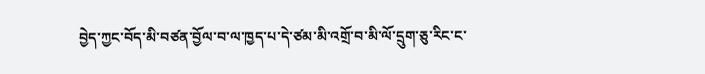བྱེད་ཀྱང་བོད་མི་བཙན་བྱོལ་བ་ལ་ཁྱད་པ་དེ་ཙམ་མི་འགྲོ་བ་མི་ལོ་དྲུག་ཅུ་རིང་ང་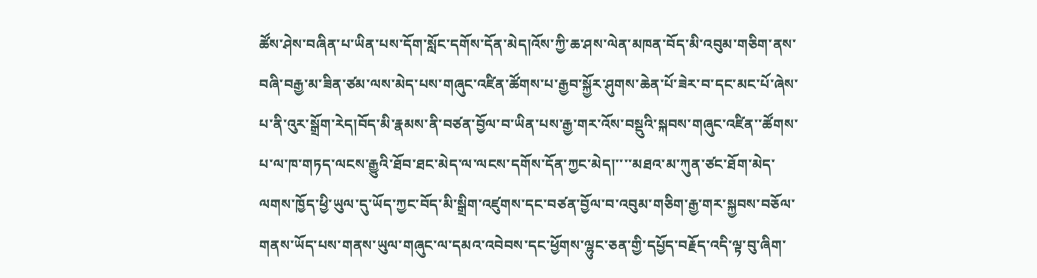ཚོས་ཤེས་བཞིན་པ་ཡིན་པས་དོག་སློང་དགོས་དོན་མེད།འོས་ཀྱི་ཆ་ཤས་ལེན་མཁན་བོད་མི་འབུམ་གཅིག་ནས་བཞི་བརྒྱ་མ་ཟིན་ཙམ་ལས་མེད་པས་གཞུང་འཛིན་ཚོགས་པ་རྒྱབ་སྐྱོར་ཤུགས་ཆེན་པོ་ཟེར་བ་དང་མང་པོ་ཞེས་པ་ནི་འུར་སྒྲོག་རེད།བོད་མི་རྣམས་ནི་བཙན་བྱོལ་བ་ཡིན་པས་རྒྱ་གར་འོས་བསྡུའི་སྐབས་གཞུང་འཛིན་་ཚོགས་པ་ལ་ཁ་གཏད་ལངས་རྒྱུའི་ཐོབ་ཐང་མེད་ལ་ལངས་དགོས་དོན་ཀྱང་མེད།་་་་མཐའ་མ་ཀུན་ཙང་ཐོག་མེད་ལགས་ཁྱོད་ཕྱི་ཡུལ་དུ་ཡོད་ཀྱང་བོད་མི་སྒྲིག་འཛུགས་དང་བཙན་བྱོལ་བ་འབུམ་གཅིག་རྒྱ་གར་སྐྱབས་བཅོལ་གནས་ཡོད་པས་གནས་ཡུལ་གཞུང་ལ་དམའ་འབེབས་དང་ཕྱོགས་ལྷུང་ཅན་གྱི་དཔྱོད་བརྗོད་འདི་ལྟ་བུ་ཞིག་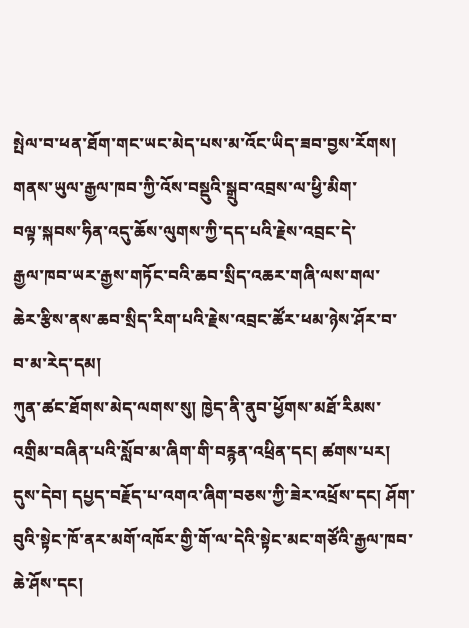སྤེལ་བ་ཕན་ཐོག་གང་ཡང་མེད་པས་མ་འོང་ཡིད་ཟབ་བྱས་རོགས།
གནས་ཡུལ་རྒྱལ་ཁབ་ཀྱི་འོས་བསྡུའི་སྒྲུབ་འབྲས་ལ་ཕྱི་མིག་
བལྟ་སྐབས་ཧིན་འདུ་ཆོས་ལུགས་ཀྱི་དད་པའི་རྗེས་འབྲང་དེ་
རྒྱལ་ཁབ་ཡར་རྒྱས་གཏོང་བའི་ཆབ་སྲིད་འཆར་གཞི་ལས་གལ་
ཆེར་རྩིས་ནས་ཆབ་སྲིད་རིག་པའི་རྗེས་འབྲང་ཚོར་ཕམ་ཉེས་ཤོར་བ་
བ་མ་རེད་དམ།
ཀུན་ཚང་ཐོགས་མེད་ལགས་སུ། ཁྱེད་ནི་ནུབ་ཕྱོགས་མཐོ་རིམས་འགྲིམ་བཞིན་པའི་སློབ་མ་ཞིག་གི་བརྙན་འཕྲིན་དང། ཚགས་པར། དུས་དེབ། དཔྱད་བརྗོད་པ་འགའ་ཞིག་བཅས་ཀྱི་ཟེར་འཕྲོས་དང། ཤོག་བུའི་སྟེང་ཁོ་ནར་མགོ་འཁོར་གྱི་གོ་ལ་དེའི་སྟེང་མང་གཙོའི་རྒྱལ་ཁབ་ཆེ་ཤོས་དང།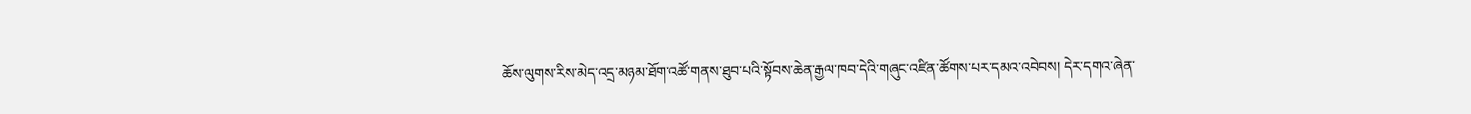ཆོས་ལུགས་རིས་མེད་འདྲ་མཉམ་ཐོག་འཚོ་གནས་ཐུབ་པའི་སྟོབས་ཆེན་རྒྱལ་ཁབ་དེའི་གཞུང་འཛིན་ཚོགས་པར་དམའ་འབེབས། དེར་དགའ་ཞེན་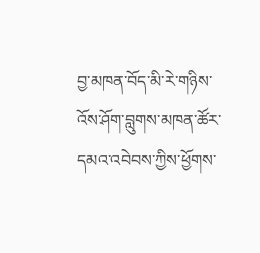བྱ་མཁན་བོད་མི་རེ་གཉིས་འོས་ཤོག་བླུགས་མཁན་ཚོར་དམའ་འབེབས་ཀྱིས་ཕྱོགས་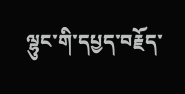ལྷུང་གི་དཔྱད་བརྗོད་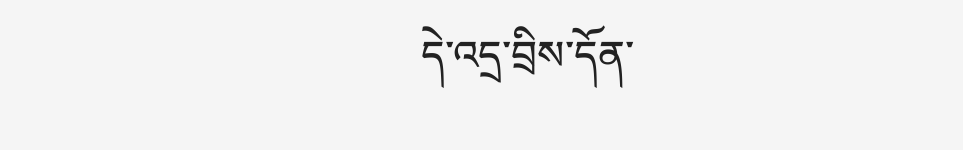དེ་འདྲ་བྲིས་དོན་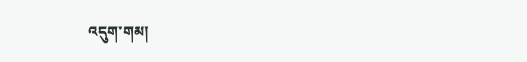འདུག་གམ།